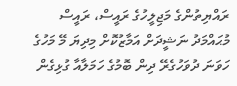ރައްޔިތުންގެ މަޖިލީހުގެ ރައީސް، ރައީސް މުޙައްމަދު ނަޝީދަށް އަމާޒުކޮށް މިދިޔަ މޭ މަހުގެ ހަވަނަ ދުވަހުގެރޭ ދިން ބޮމުގެ ހަމަލާއާ ގުޅިގެން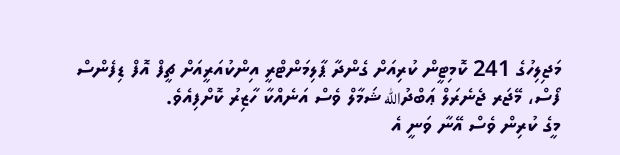މަޖިލިހުގެ 241 ކޮމިޓީން ކުރިއަށް ގެންދާ ޕާލިމަންޓްރީ އިންކުއަރީއަށް ޗީފް އޮފް ޑިފެންސް ފޯސް، މޭޖަރ ޖެނެރަލް ޢަބްދުالله ޝަމާލް ވެސް އަނެއްކާ ހާޒިރު ކޮށްފިއެވެ.
މީގެ ކުރިން ވެސް އޭނާ ވަނީ އެ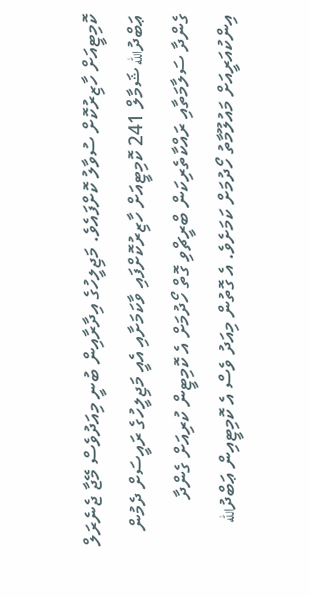ކޮމިޓީއަށް ހާޒިރުކޮށް ސުވާލު ކޮށްފައެވެ. މަޖިލީހުގެ އިދާރާއިން ބުނީ މިއަދުވެސް މޭޖާ ޖެނެރަލް ޢަބްދުالله ޝަމާލް 241 ކޮމިޓީއަށް ހާޒިރުކޮށްފައި ވާކަމަށާއި އެއީ މަޖިލީހުގެ ރައީސަށް ދެމުން ގެންދާ ސަލާމަތާއި ރައްކާތެރިކަން ބްރީޗްވި ގޮތް ހޯދުމަށް އެ ކޮމިޓީން ކުރިއަށް ގެންދާ އިންކުއަރީއަށް މައުލޫމާތު ހޯދުމަށް ކަމަށެވެ. އެ ގޮތުން މިއަދު ވެސް އެ ކޮމިޓީއިން ޢަބްދުالله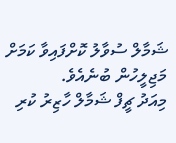ޝަމާލް ސުވާލު ކޮށްފައިވާ ކަމަށް މަޖިލީހުން ބުނެއެވެ.
މިއަދު ޗީފް ޝަމާލް ހާޒިރު ކުރި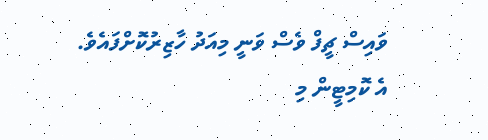ވައިސް ޗީފް ވެސް ވަނީ މިއަދު ހާޒިރުކޮށްފައެވެ.
އެ ކޮމިޓީން މި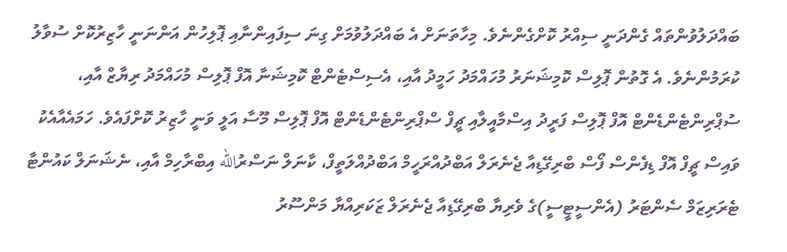ބައްދަލުވުންތައް ގެންދަނީ ސިއްރު ކޮށްގެންނެވެ. މިހާތަނަށް އެ ބައްދަލުވުމަށް ގިނަ ސިފައިންނާއި ޕޮލިހުން އަންނަނީ ހާޒިރުކޮށް ސުވާލު ކުރަމުންނެވެ. އެ ގޮތުން ޕޮލިސް ކޮމިޝަނަރު މުހައްމަދު ހަމީދު އާއި، އެސިސްޓެންޓް ކޮމިޝަނާ އޮފް ޕޮލިސް މުހައްމަދު ރިޔާޒް އާއި، ސުޕްރިންޓެންޑެންޓް އޮފް ޕޮލިސް ފަރީދު އިސްމާއީލާއި ޗީފް ސްޕްރިންޓެންޑެންޓް އޮފް ޕޮލިސް މޫސާ އަލީ ވަނީ ހާޒިރު ކޮށްފައެވެ. ހަމައެއާއެކު ވައިސް ޗީފް އޮފް ޑިފެންސް ފޯސް ބްރިގޭޑިއާ ޖެނެރަލް އަބްދުއްރަހީމް އަބްދުއްލަތީފް، ކާނަލް ނަސްރުالله އިބްރާހިމް އާއި، ނެޝަނަލް ކައުންޓާ ޓެރަރިޒަމް ސެންޓަރު (އެންސީޓީސީ)ގެ ވެރިޔާ ބްރިގޭޑިއާ ޖެނެރަލް ޒަކަރިއްޔާ މަންސޫރު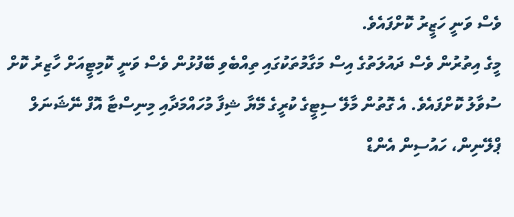ވެސް ވަނީ ހަޒީރު ކޮށްފައެވެ.
މީގެ އިތުރުން ވެސް ދައުލަތުގެ އިސް މަގާމުތަކުގައި ތިއްބެވި ބޭފުޅުން ވެސް ވަނީ ކޮމިޓީއަށް ހާޒިރު ކޮށް ސުވާލު ކޮށްފައެވެ. އެ ގޮތުން މާލޭ ސިޓީގެ ކުރީގެ މޭޔާ ޝިފާ މުހައްމަދާއި މިނިސްޓާ އޮފް ނޭޝަނަލް ޕްލޭނިން، ހައުސިން އެންޑް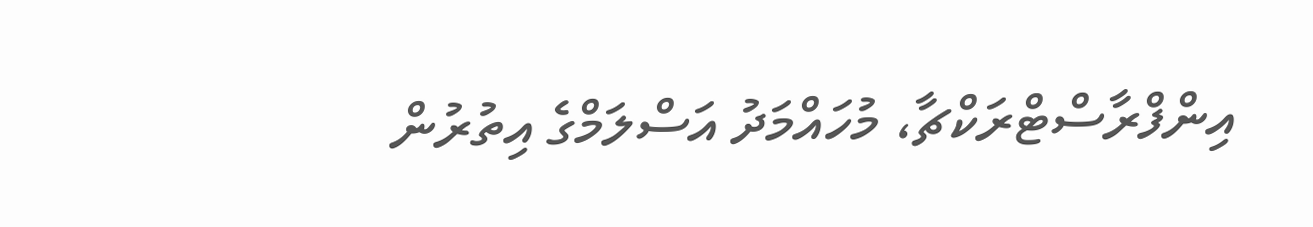އިންފްރާސްޓްރަކްޗާ، މުހައްމަދު އަސްލަމްގެ އިތުރުން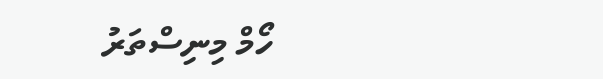ހޯމް މިނިސްތަރު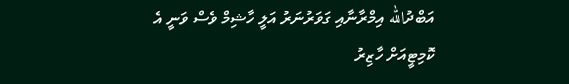އަބްދުالله އިމްރާނާއި ގަވަރުނަރު އަލީ ހާޝިމް ވެސް ވަނީ އެ ކޮމިޓީއަށް ހާޒިރު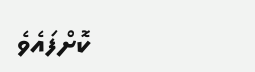ކޮށްފައެވެ